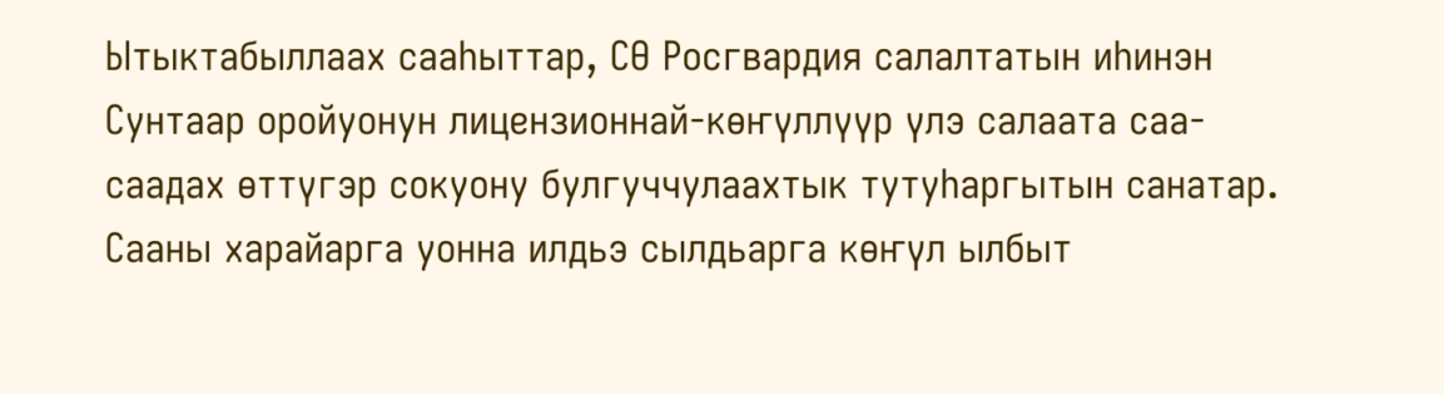Ытыктабыллаах сааһыттар, СӨ Росгвардия салалтатын иһинэн Сунтаар оройуонун лицензионнай-көҥүллүүр үлэ салаата саа-саадах өттүгэр сокуону булгуччулаахтык тутуһаргытын санатар.
Сааны харайарга уонна илдьэ сылдьарга көҥүл ылбыт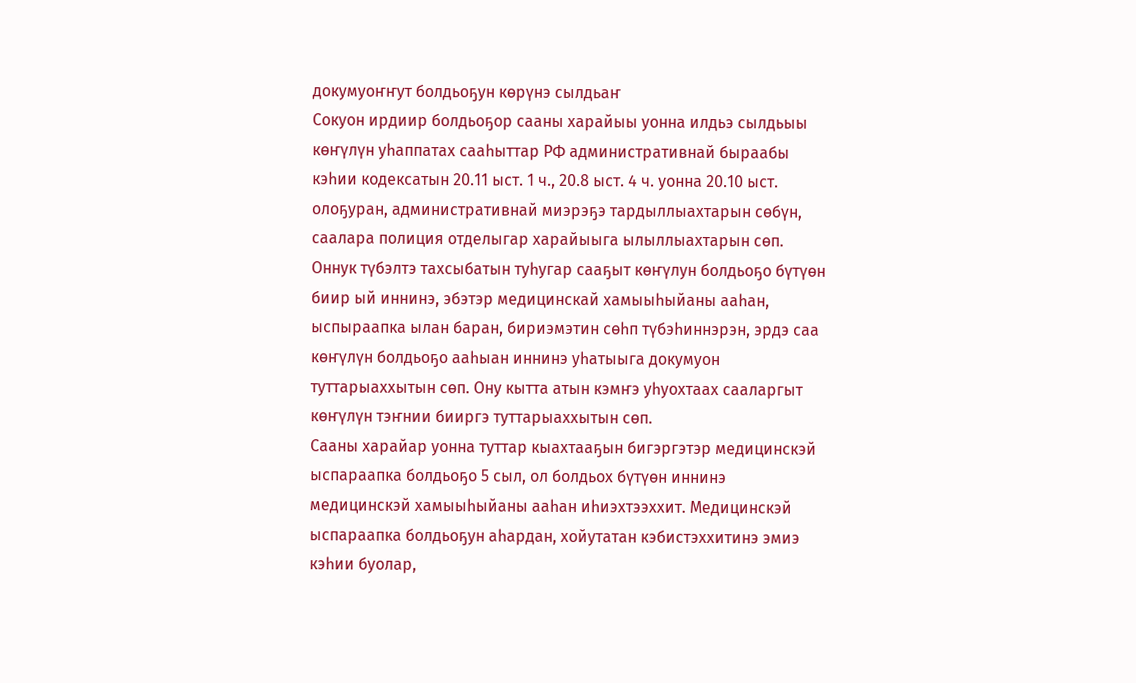докумуоҥҥут болдьоҕун көрүнэ сылдьаҥ
Сокуон ирдиир болдьоҕор сааны харайыы уонна илдьэ сылдьыы көҥүлүн уһаппатах сааһыттар РФ административнай быраабы кэһии кодексатын 20.11 ыст. 1 ч., 20.8 ыст. 4 ч. уонна 20.10 ыст. олоҕуран, административнай миэрэҕэ тардыллыахтарын сөбүн, саалара полиция отделыгар харайыыга ылыллыахтарын сөп. Оннук түбэлтэ тахсыбатын туһугар сааҕыт көҥүлун болдьоҕо бүтүөн биир ый иннинэ, эбэтэр медицинскай хамыыһыйаны ааһан, ыспыраапка ылан баран, бириэмэтин сөһп түбэһиннэрэн, эрдэ саа көҥүлүн болдьоҕо ааһыан иннинэ уһатыыга докумуон туттарыаххытын сөп. Ону кытта атын кэмҥэ уһуохтаах сааларгыт көҥүлүн тэҥнии бииргэ туттарыаххытын сөп.
Сааны харайар уонна туттар кыахтааҕын бигэргэтэр медицинскэй ыспараапка болдьоҕо 5 сыл, ол болдьох бүтүөн иннинэ медицинскэй хамыыһыйаны ааһан иһиэхтээххит. Медицинскэй ыспараапка болдьоҕун аһардан, хойутатан кэбистэххитинэ эмиэ кэһии буолар,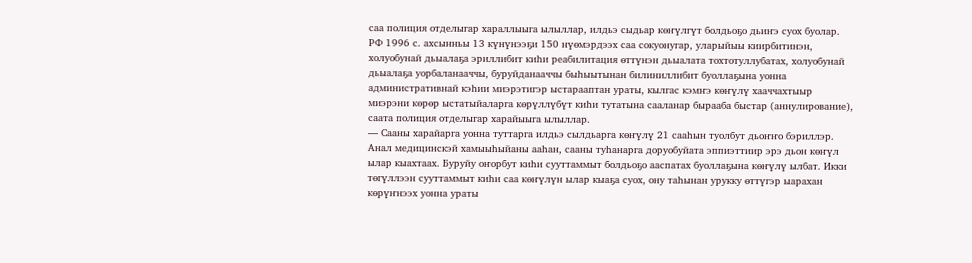саа полиция отделыгар хараллыыга ылыллар, илдьэ сыдьар көҥүлгүт болдьоҕо дьиҥэ суох буолар.
РФ 1996 с. ахсынньы 13 күнүнээҕи 150 нүөмэрдээх саа сокуонугар, уларыйыы киирбитинэн, холуобунай дьыалаҕа эриллибит киһи реабилитация өттүнэн дьыалата тохтотуллубатах, холуобунай дьыалаҕа уорбаланааччы, буруйданааччы быһыытынан билиниллибит буоллаҕына уонна административнай кэһии миэрэтигэр ыстарааптан ураты, кылгас кэмҥэ көҥүлү хааччахтыыр миэрэни көрөр ыстатыйаларга көрүллүбүт киһи тутатына сааланар бырааба быстар (аннулирование), саата полиция отделыгар харайыыга ылыллар.
— Сааны харайарга уонна туттарга илдьэ сылдьарга көҥүлү 21 сааһын туолбут дьоҥҥо бэриллэр. Анал медицинскэй хамыыһыйаны ааһан, сааны туһанарга доруобуйата эппиэттиир эрэ дьон көҥүл ылар кыахтаах. Буруйу оҥорбут киһи сууттаммыт болдьоҕо ааспатах буоллаҕына көҥүлү ылбат. Икки төгүллээн сууттаммыт киһи саа көҥүлүн ылар кыаҕа суох, ону таһынан урукку өттүгэр ыарахан көрүҥнээх уонна ураты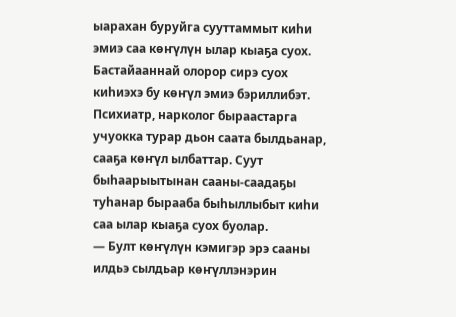ыарахан буруйга сууттаммыт киһи эмиэ саа көҥүлүн ылар кыаҕа суох. Бастайааннай олорор сирэ суох киһиэхэ бу көҥүл эмиэ бэриллибэт. Психиатр, нарколог быраастарга учуокка турар дьон саата былдьанар, сааҕа көҥүл ылбаттар. Суут быһаарыытынан сааны-саадаҕы туһанар бырааба быһыллыбыт киһи саа ылар кыаҕа суох буолар.
— Булт көҥүлүн кэмигэр эрэ сааны илдьэ сылдьар көҥүллэнэрин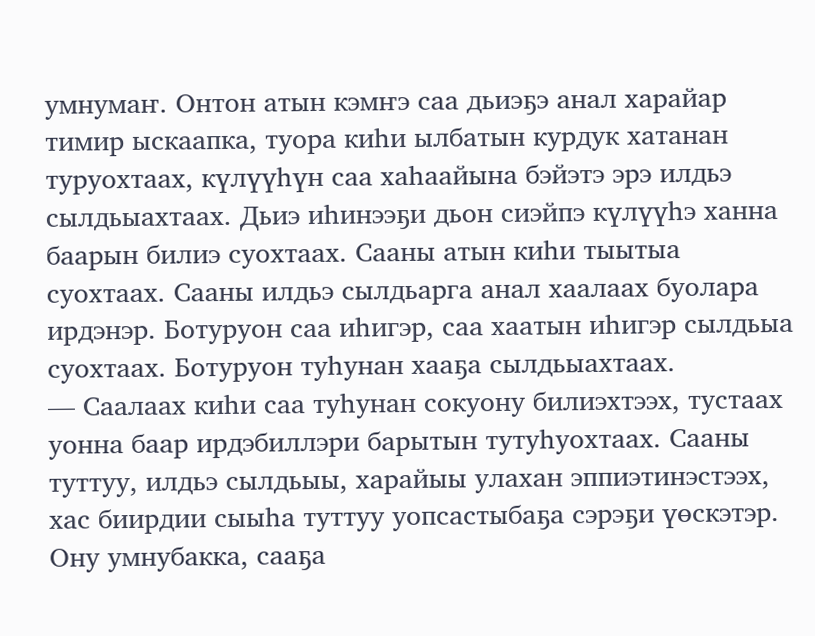умнумаҥ. Онтон атын кэмҥэ саа дьиэҕэ анал харайар тимир ыскаапка, туора киһи ылбатын курдук хатанан туруохтаах, күлүүһүн саа хаһаайына бэйэтэ эрэ илдьэ сылдьыахтаах. Дьиэ иһинээҕи дьон сиэйпэ күлүүһэ ханна баарын билиэ суохтаах. Сааны атын киһи тыытыа суохтаах. Сааны илдьэ сылдьарга анал хаалаах буолара ирдэнэр. Ботуруон саа иһигэр, саа хаатын иһигэр сылдьыа суохтаах. Ботуруон туһунан хааҕа сылдьыахтаах.
— Саалаах киһи саа туһунан сокуону билиэхтээх, тустаах уонна баар ирдэбиллэри барытын тутуһуохтаах. Сааны туттуу, илдьэ сылдьыы, харайыы улахан эппиэтинэстээх, хас биирдии сыыһа туттуу уопсастыбаҕа сэрэҕи үөскэтэр. Ону умнубакка, сааҕа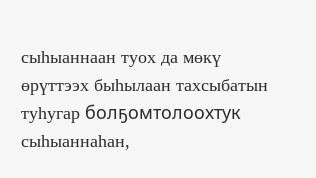сыһыаннаан туох да мөкү өрүттээх быһылаан тахсыбатын туһугар болҕомтолоохтук сыһыаннаһан,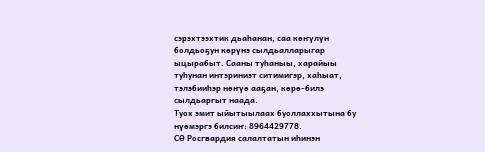сэрэхтээхтик дьаһанан, саа көҥүлүн болдьоҕун көрүнэ сылдьалларыгар ыцырабыт. Сааны туһаныы, харайыы туһунан интэриниэт ситимигэр, хаһыат, тэлэбииһэр нөҥүө ааҕан, көрө-билэ сылдьаргыт наада.
Туох эмит ыйытыылаах буоллаххытына бу нүөмэргэ билсиҥ: 8964429778.
СӨ Росгвардия салалтатын иһинэн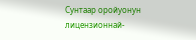Сунтаар оройуонун лицензионнай-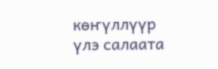көҥүллүүр үлэ салаата